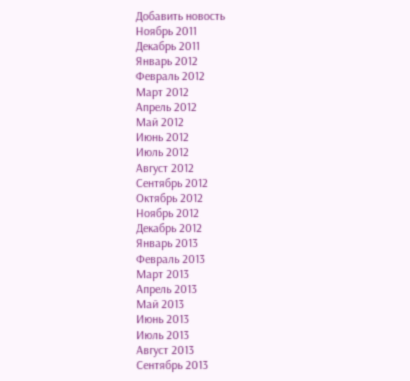Добавить новость
Ноябрь 2011
Декабрь 2011
Январь 2012
Февраль 2012
Март 2012
Апрель 2012
Май 2012
Июнь 2012
Июль 2012
Август 2012
Сентябрь 2012
Октябрь 2012
Ноябрь 2012
Декабрь 2012
Январь 2013
Февраль 2013
Март 2013
Апрель 2013
Май 2013
Июнь 2013
Июль 2013
Август 2013
Сентябрь 2013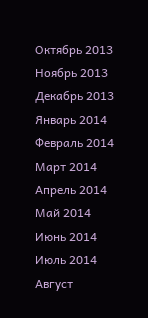Октябрь 2013
Ноябрь 2013
Декабрь 2013
Январь 2014
Февраль 2014
Март 2014
Апрель 2014
Май 2014
Июнь 2014
Июль 2014
Август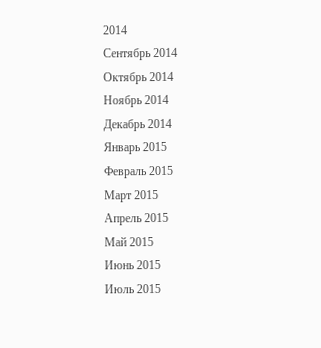2014
Сентябрь 2014
Октябрь 2014
Ноябрь 2014
Декабрь 2014
Январь 2015
Февраль 2015
Март 2015
Апрель 2015
Май 2015
Июнь 2015
Июль 2015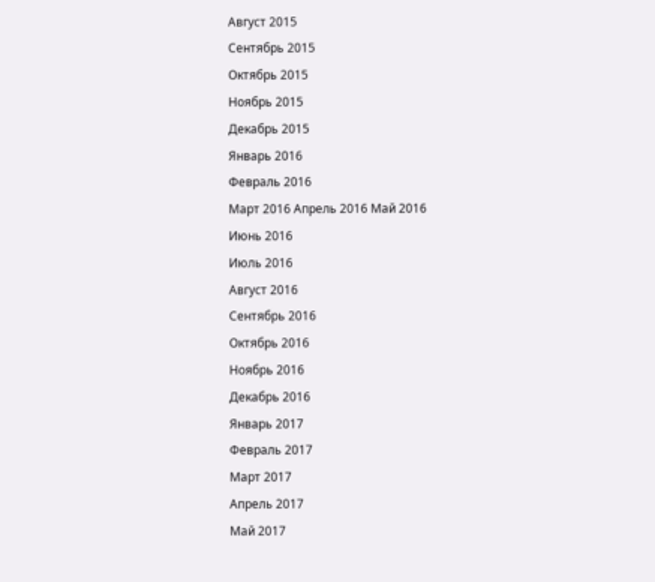Август 2015
Сентябрь 2015
Октябрь 2015
Ноябрь 2015
Декабрь 2015
Январь 2016
Февраль 2016
Март 2016 Апрель 2016 Май 2016
Июнь 2016
Июль 2016
Август 2016
Сентябрь 2016
Октябрь 2016
Ноябрь 2016
Декабрь 2016
Январь 2017
Февраль 2017
Март 2017
Апрель 2017
Май 2017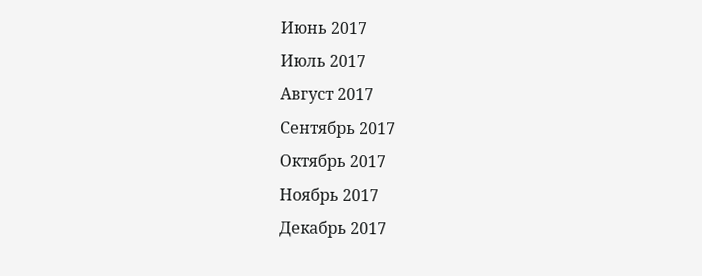Июнь 2017
Июль 2017
Август 2017
Сентябрь 2017
Октябрь 2017
Ноябрь 2017
Декабрь 2017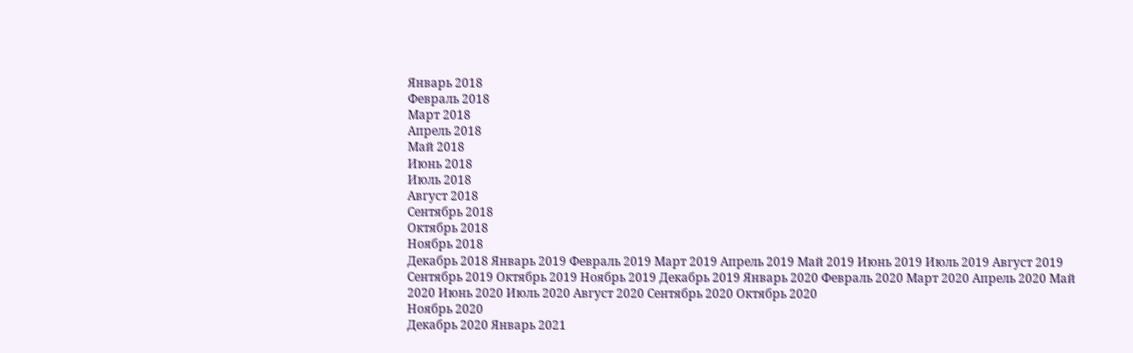Январь 2018
Февраль 2018
Март 2018
Апрель 2018
Май 2018
Июнь 2018
Июль 2018
Август 2018
Сентябрь 2018
Октябрь 2018
Ноябрь 2018
Декабрь 2018 Январь 2019 Февраль 2019 Март 2019 Апрель 2019 Май 2019 Июнь 2019 Июль 2019 Август 2019 Сентябрь 2019 Октябрь 2019 Ноябрь 2019 Декабрь 2019 Январь 2020 Февраль 2020 Март 2020 Апрель 2020 Май 2020 Июнь 2020 Июль 2020 Август 2020 Сентябрь 2020 Октябрь 2020
Ноябрь 2020
Декабрь 2020 Январь 2021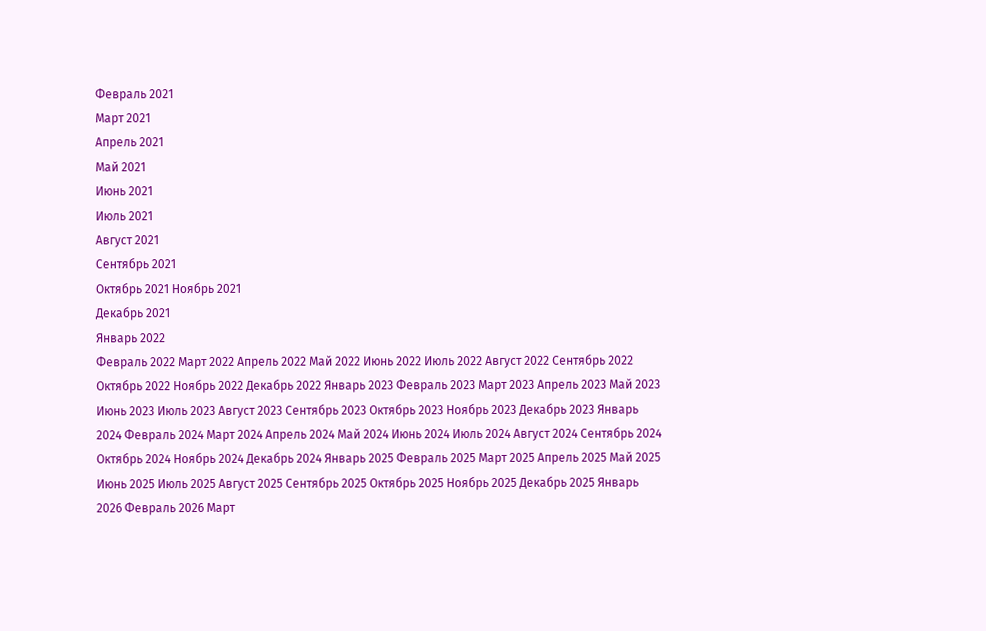Февраль 2021
Март 2021
Апрель 2021
Май 2021
Июнь 2021
Июль 2021
Август 2021
Сентябрь 2021
Октябрь 2021 Ноябрь 2021
Декабрь 2021
Январь 2022
Февраль 2022 Март 2022 Апрель 2022 Май 2022 Июнь 2022 Июль 2022 Август 2022 Сентябрь 2022 Октябрь 2022 Ноябрь 2022 Декабрь 2022 Январь 2023 Февраль 2023 Март 2023 Апрель 2023 Май 2023 Июнь 2023 Июль 2023 Август 2023 Сентябрь 2023 Октябрь 2023 Ноябрь 2023 Декабрь 2023 Январь 2024 Февраль 2024 Март 2024 Апрель 2024 Май 2024 Июнь 2024 Июль 2024 Август 2024 Сентябрь 2024 Октябрь 2024 Ноябрь 2024 Декабрь 2024 Январь 2025 Февраль 2025 Март 2025 Апрель 2025 Май 2025 Июнь 2025 Июль 2025 Август 2025 Сентябрь 2025 Октябрь 2025 Ноябрь 2025 Декабрь 2025 Январь 2026 Февраль 2026 Март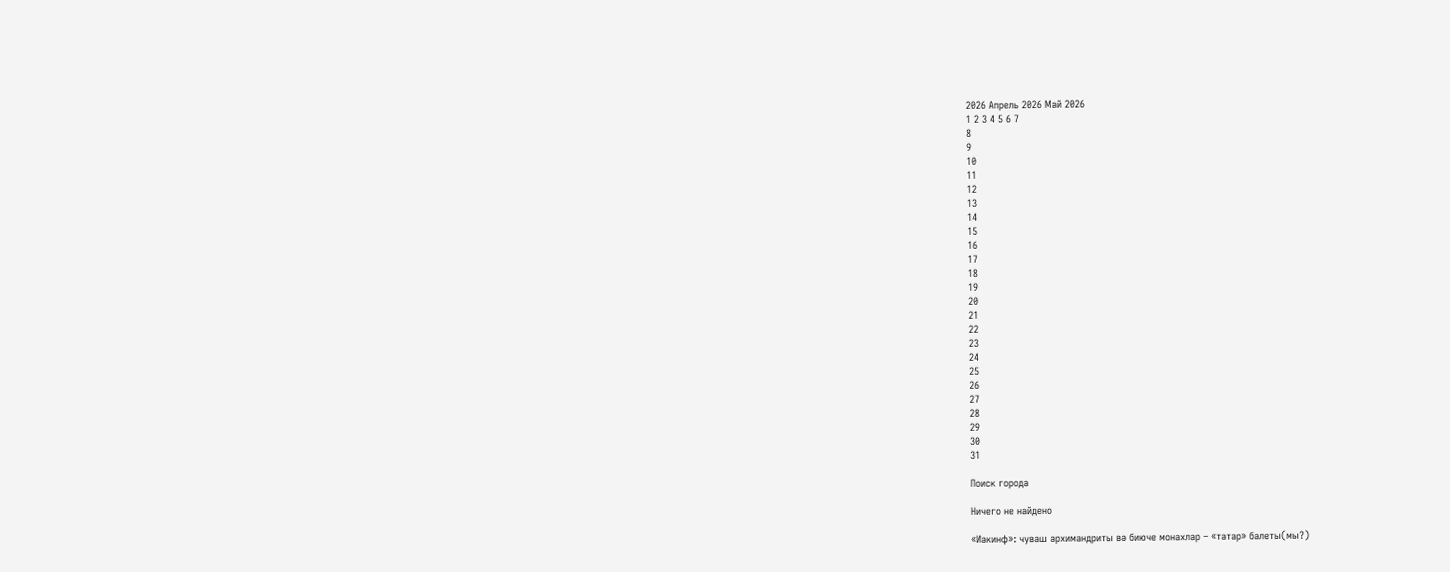2026 Апрель 2026 Май 2026
1 2 3 4 5 6 7
8
9
10
11
12
13
14
15
16
17
18
19
20
21
22
23
24
25
26
27
28
29
30
31

Поиск города

Ничего не найдено

«Иакинф»: чуваш архимандриты вә биюче монахлар – «татар» балеты(мы?)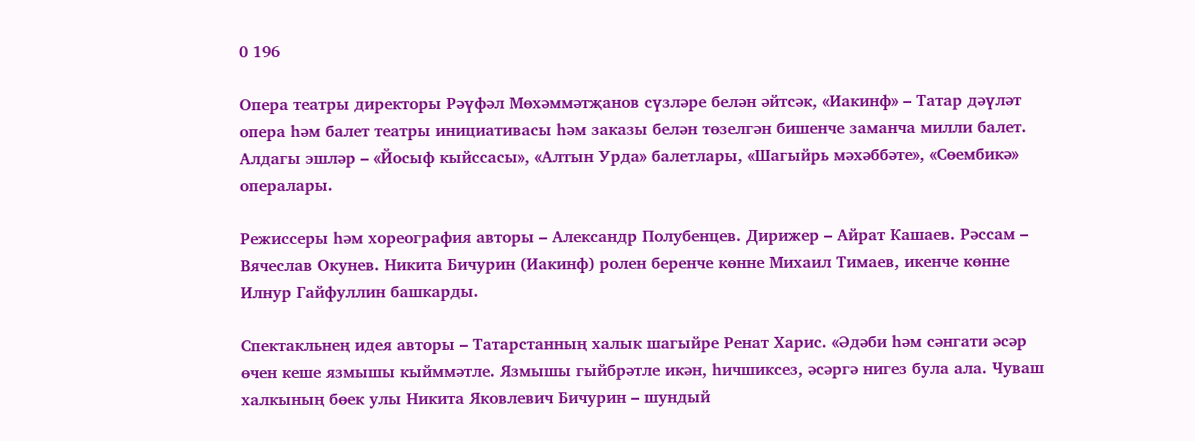0 196

Опера театры директоры Рәүфәл Мөхәммәтҗанов сүзләре белән әйтсәк, «Иакинф» – Татар дәүләт опера һәм балет театры инициативасы һәм заказы белән төзелгән бишенче заманча милли балет. Алдагы эшләр – «Йосыф кыйссасы», «Алтын Урда» балетлары, «Шагыйрь мәхәббәте», «Сөембикә» опералары.

Режиссеры һәм хореография авторы – Александр Полубенцев. Дирижер – Айрат Кашаев. Рәссам – Вячеслав Окунев. Никита Бичурин (Иакинф) ролен беренче көнне Михаил Тимаев, икенче көнне Илнур Гайфуллин башкарды.

Спектакльнең идея авторы – Татарстанның халык шагыйре Ренат Харис. «Әдәби һәм сәнгати әсәр өчен кеше язмышы кыйммәтле. Язмышы гыйбрәтле икән, һичшиксез, әсәргә нигез була ала. Чуваш халкының бөек улы Никита Яковлевич Бичурин – шундый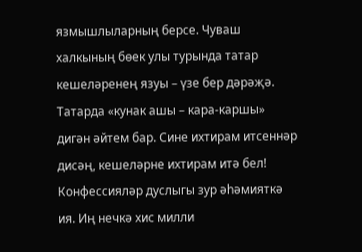язмышлыларның берсе. Чуваш халкының бөек улы турында татар кешеләренең язуы – үзе бер дәрәҗә. Татарда «кунак ашы – кара-каршы» дигән әйтем бар. Сине ихтирам итсеннәр дисәң, кешеләрне ихтирам итә бел! Конфессияләр дуслыгы зур әһәмияткә ия. Иң нечкә хис милли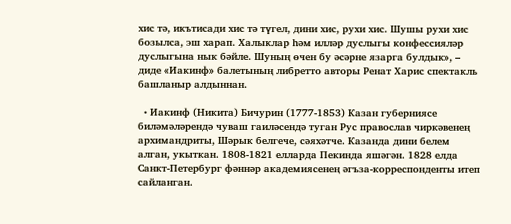хис тә, икътисади хис тә түгел, дини хис, рухи хис. Шушы рухи хис бозылса, эш харап. Халыклар һәм илләр дуслыгы конфессияләр дуслыгына нык бәйле. Шуның өчен бу әсәрне язарга булдык», – диде «Иакинф» балетының либретто авторы Ренат Харис спектакль башланыр алдыннан.

  • Иакинф (Никита) Бичурин (1777-1853) Казан губерниясе биләмәләрендә чуваш гаиләсендә туган Рус православ чиркәвенең архимандриты, Шәрык белгече, сәяхәтче. Казанда дини белем алган, укыткан. 1808-1821 елларда Пекинда яшәгән. 1828 елда Санкт-Петербург фәннәр академиясенең әгъза-корреспонденты итеп сайланган.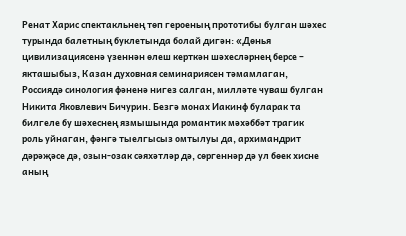Ренат Харис спектакльнең төп героеның прототибы булган шәхес турында балетның буклетында болай дигән: «Дөнья цивилизациясенә үзеннән өлеш керткән шәхесләрнең берсе – якташыбыз, Казан духовная семинариясен тәмамлаган, Россиядә синология фәненә нигез салган, милләте чуваш булган Никита Яковлевич Бичурин. Безгә монах Иакинф буларак та билгеле бу шәхеснең язмышында романтик мәхәббәт трагик роль уйнаган, фәнгә тыелгысыз омтылуы да, архимандрит дәрәҗәсе дә, озын-озак сәяхәтләр дә, сөргеннәр дә ул бөек хисне аның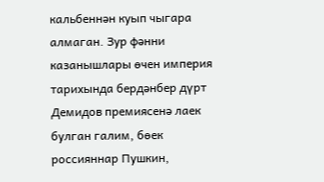кальбеннән куып чыгара алмаган. Зур фәнни казанышлары өчен империя тарихында бердәнбер дүрт Демидов премиясенә лаек булган галим, бөек россияннар Пушкин,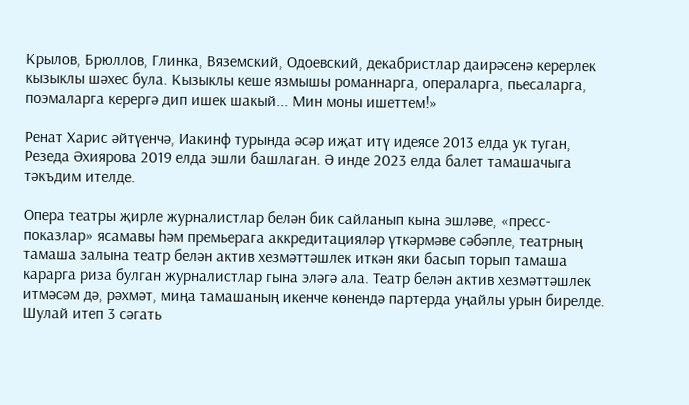Крылов, Брюллов, Глинка, Вяземский, Одоевский, декабристлар даирәсенә керерлек кызыклы шәхес була. Кызыклы кеше язмышы романнарга, операларга, пьесаларга, поэмаларга керергә дип ишек шакый... Мин моны ишеттем!»

Ренат Харис әйтүенчә, Иакинф турында әсәр иҗат итү идеясе 2013 елда ук туган, Резеда Әхиярова 2019 елда эшли башлаган. Ә инде 2023 елда балет тамашачыга тәкъдим ителде.

Опера театры җирле журналистлар белән бик сайланып кына эшләве, «пресс-показлар» ясамавы һәм премьерага аккредитацияләр үткәрмәве сәбәпле, театрның тамаша залына театр белән актив хезмәттәшлек иткән яки басып торып тамаша карарга риза булган журналистлар гына эләгә ала. Театр белән актив хезмәттәшлек итмәсәм дә, рәхмәт, миңа тамашаның икенче көнендә партерда уңайлы урын бирелде. Шулай итеп 3 сәгать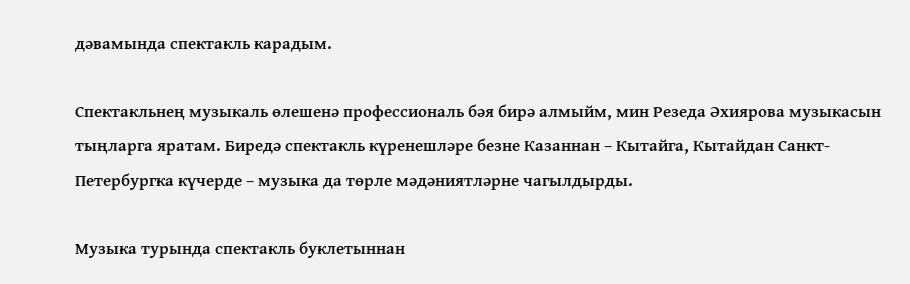дәвамында спектакль карадым.

Спектакльнең музыкаль өлешенә профессиональ бәя бирә алмыйм, мин Резеда Әхиярова музыкасын тыңларга яратам. Биредә спектакль күренешләре безне Казаннан – Кытайга, Кытайдан Санкт-Петербургка күчерде – музыка да төрле мәдәниятләрне чагылдырды.

Музыка турында спектакль буклетыннан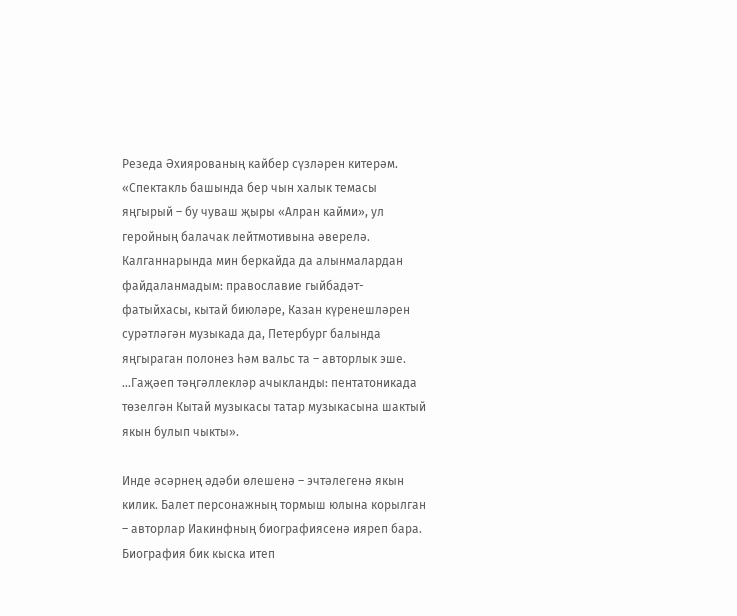Резеда Әхиярованың кайбер сүзләрен китерәм. «Спектакль башында бер чын халык темасы яңгырый – бу чуваш җыры «Алран кайми», ул геройның балачак лейтмотивына әверелә. Калганнарында мин беркайда да алынмалардан файдаланмадым: православие гыйбадәт-фатыйхасы, кытай биюләре, Казан күренешләрен сурәтләгән музыкада да, Петербург балында яңгыраган полонез һәм вальс та – авторлык эше. ...Гаҗәеп тәңгәллекләр ачыкланды: пентатоникада төзелгән Кытай музыкасы татар музыкасына шактый якын булып чыкты».

Инде әсәрнең әдәби өлешенә – эчтәлегенә якын килик. Балет персонажның тормыш юлына корылган – авторлар Иакинфның биографиясенә ияреп бара. Биография бик кыска итеп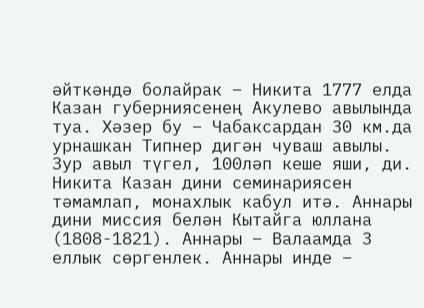әйткәндә болайрак – Никита 1777 елда Казан губерниясенең Акулево авылында туа. Хәзер бу – Чабаксардан 30 км.да урнашкан Типнер дигән чуваш авылы. Зур авыл түгел, 100ләп кеше яши, ди. Никита Казан дини семинариясен тәмамлап, монахлык кабул итә. Аннары дини миссия белән Кытайга юллана (1808-1821). Аннары – Валаамда 3 еллык сөргенлек. Аннары инде –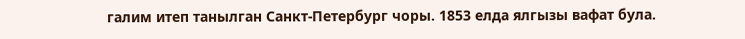галим итеп танылган Санкт-Петербург чоры. 1853 елда ялгызы вафат була.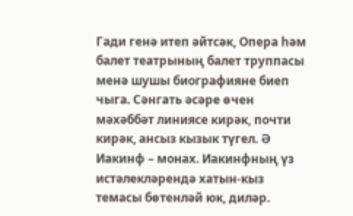Гади генә итеп әйтсәк, Опера һәм балет театрының балет труппасы менә шушы биографияне биеп чыга. Сәнгать әсәре өчен мәхәббәт линиясе кирәк, почти кирәк, ансыз кызык түгел. Ә Иакинф – монах. Иакинфның үз истәлекләрендә хатын-кыз темасы бөтенләй юк, диләр.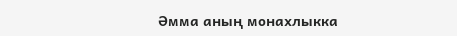Әмма аның монахлыкка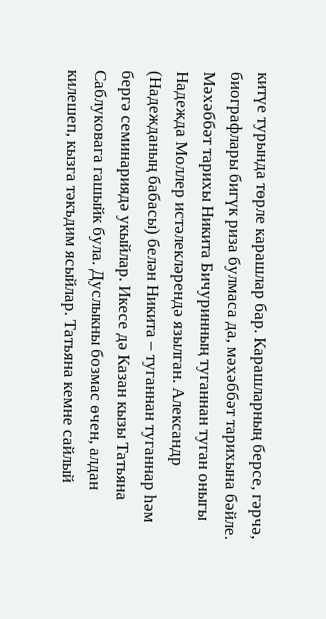китүе турында төрле карашлар бар. Карашларның берсе, гәрчә, биографлары бигүк риза булмаса да, мәхәббәт тарихына бәйле. Мәхәббәт тарихы Никита Бичуринның туганнан туган оныгы Надежда Моллер истәлекләрендә язылган. Александр (Надежданың бабасы) белән Никита – туганнан туганнар һәм бергә семинариядә укыйлар. Икесе дә Казан кызы Татьяна Саблуковага гашыйк була. Дуслыкны бозмас өчен, алдан килешеп, кызга тәкъдим ясыйлар. Татьяна кемне сайлый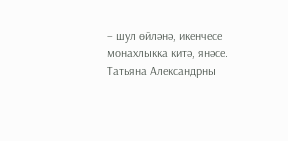– шул өйләнә, икенчесе монахлыкка китә, янәсе. Татьяна Александрны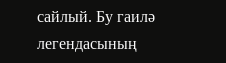сайлый. Бу гаилә легендасының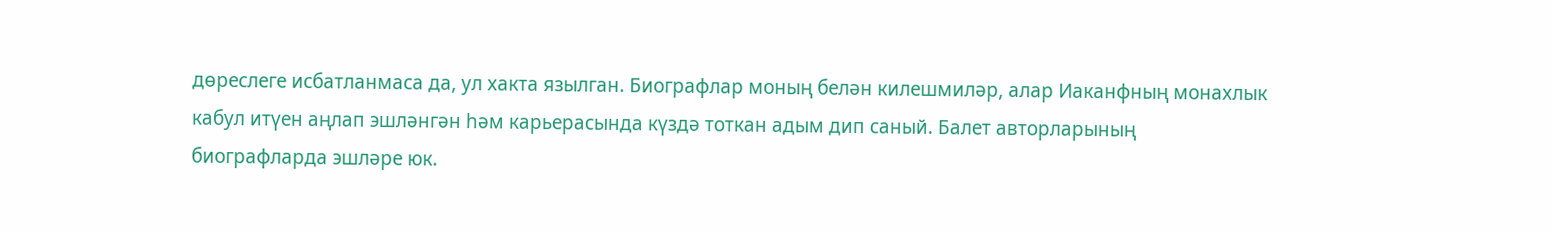дөреслеге исбатланмаса да, ул хакта язылган. Биографлар моның белән килешмиләр, алар Иаканфның монахлык кабул итүен аңлап эшләнгән һәм карьерасында күздә тоткан адым дип саный. Балет авторларының биографларда эшләре юк.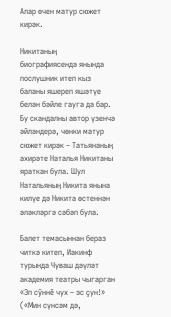Алар өчен матур сюжет кирәк.

Никитаның биографиясендә янында послушник итеп кыз баланы яшереп яшәтүе белән бәйле гауга да бар. Бу скандалны автор үзенчә әйләндерә, чөнки матур сюжет кирәк – Татьянаның ахирәте Наталья Никитаны яраткан була. Шул Натальяның Никита янына килүе дә Никита өстеннән әләкләргә сәбәп була.

Балет темасыннан бераз читкә китеп, Иакинф турында Чуваш дәүләт академия театры чыгарган «Эп сÿннĕ чух – эс çун!» («Мин сүнсәм дә,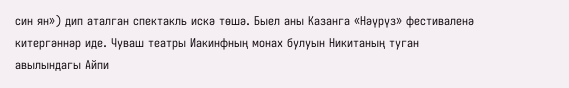син ян») дип аталган спектакль искә төшә. Быел аны Казанга «Нәүрүз» фестиваленә китергәннәр иде. Чуваш театры Иакинфның монах булуын Никитаның туган авылындагы Айпи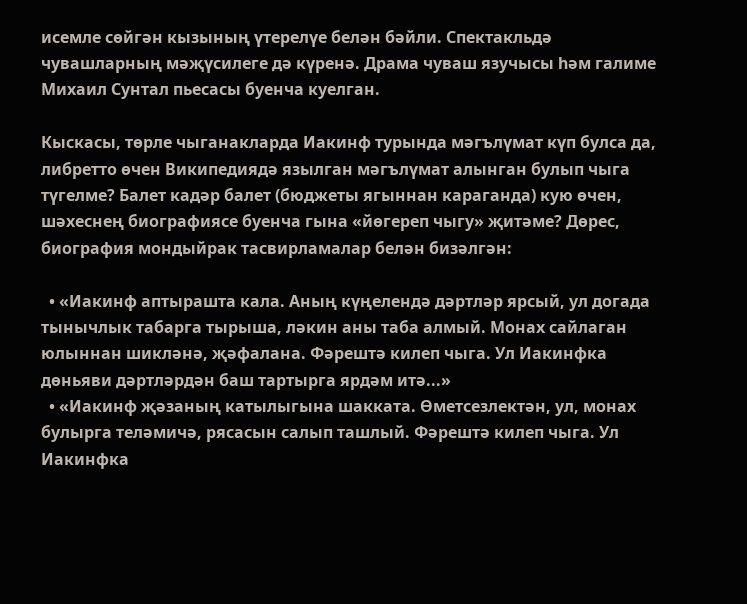исемле сөйгән кызының үтерелүе белән бәйли. Спектакльдә чувашларның мәҗүсилеге дә күренә. Драма чуваш язучысы һәм галиме Михаил Сунтал пьесасы буенча куелган.

Кыскасы, төрле чыганакларда Иакинф турында мәгълүмат күп булса да, либретто өчен Википедиядә язылган мәгълүмат алынган булып чыга түгелме? Балет кадәр балет (бюджеты ягыннан караганда) кую өчен, шәхеснең биографиясе буенча гына «йөгереп чыгу» җитәме? Дөрес, биография мондыйрак тасвирламалар белән бизәлгән:

  • «Иакинф аптырашта кала. Аның күңелендә дәртләр ярсый, ул догада тынычлык табарга тырыша, ләкин аны таба алмый. Монах сайлаган юлыннан шикләнә, җәфалана. Фәрештә килеп чыга. Ул Иакинфка дөньяви дәртләрдән баш тартырга ярдәм итә...»
  • «Иакинф җәзаның катылыгына шакката. Өметсезлектән, ул, монах булырга теләмичә, рясасын салып ташлый. Фәрештә килеп чыга. Ул Иакинфка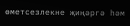өметсезлекне җиңәргә һәм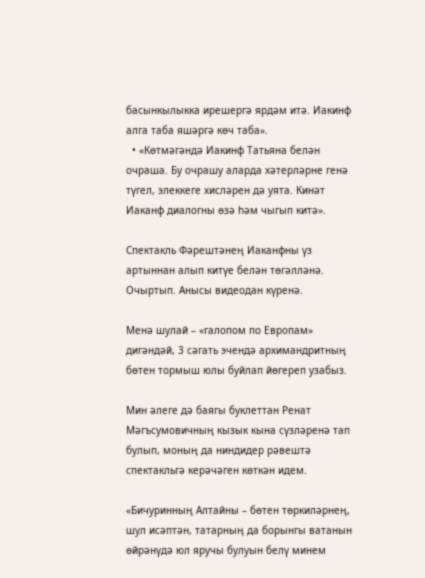басынкылыкка ирешергә ярдәм итә. Иакинф алга таба яшәргә көч таба».
  • «Көтмәгәндә Иакинф Татьяна белән очраша. Бу очрашу аларда хәтерләрне генә түгел, элеккеге хисләрен дә уята. Кинәт Иаканф диалогны өзә һәм чыгып китә».

Спектакль Фәрештәнең Иаканфны үз артыннан алып китүе белән төгәлләнә. Очыртып. Анысы видеодан күренә.

Менә шулай – «галопом по Европам» дигәндәй, 3 сәгать эчендә архимандритның бөтен тормыш юлы буйлап йөгереп узабыз.

Мин әлеге дә баягы буклеттан Ренат Мәгъсумовичның кызык кына сүзләренә тап булып, моның да ниндидер рәвештә спектакльгә керәчәген көткән идем.

«Бичуринның Алтайны – бөтен төркиләрнең, шул исәптән, татарның да борынгы ватанын өйрәнүдә юл яручы булуын белү минем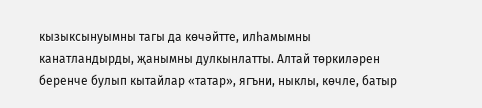кызыксынуымны тагы да көчәйтте, илһамымны канатландырды, җанымны дулкынлатты. Алтай төркиләрен беренче булып кытайлар «татар», ягъни, ныклы, көчле, батыр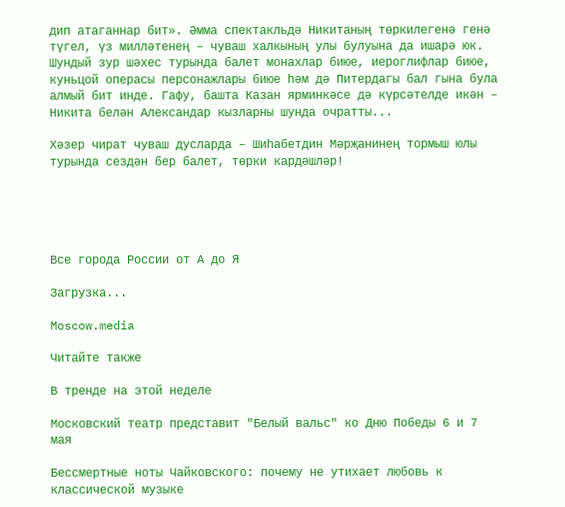дип атаганнар бит». Әмма спектакльдә Никитаның төркилегенә генә түгел, үз милләтенең – чуваш халкының улы булуына да ишарә юк. Шундый зур шәхес турында балет монахлар биюе, иероглифлар биюе, куньцой операсы персонажлары биюе һәм дә Питердагы бал гына була алмый бит инде. Гафу, башта Казан ярминкәсе дә күрсәтелде икән – Никита белән Александар кызларны шунда очратты...

Хәзер чират чуваш дусларда – Шиһабетдин Мәрҗанинең тормыш юлы турында сездән бер балет, төрки кардәшләр!





Все города России от А до Я

Загрузка...

Moscow.media

Читайте также

В тренде на этой неделе

Московский театр представит "Белый вальс" ко Дню Победы 6 и 7 мая

Бессмертные ноты Чайковского: почему не утихает любовь к классической музыке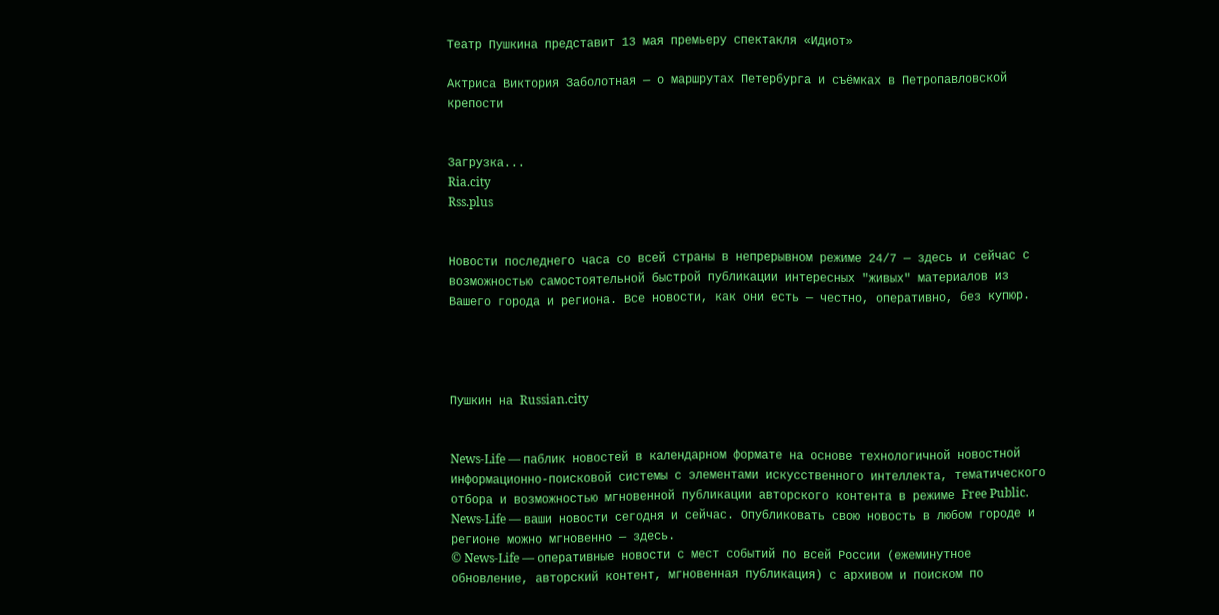Театр Пушкина представит 13 мая премьеру спектакля «Идиот»

Актриса Виктория Заболотная — о маршрутах Петербурга и съёмках в Петропавловской крепости


Загрузка...
Ria.city
Rss.plus


Новости последнего часа со всей страны в непрерывном режиме 24/7 — здесь и сейчас с возможностью самостоятельной быстрой публикации интересных "живых" материалов из Вашего города и региона. Все новости, как они есть — честно, оперативно, без купюр.




Пушкин на Russian.city


News-Life — паблик новостей в календарном формате на основе технологичной новостной информационно-поисковой системы с элементами искусственного интеллекта, тематического отбора и возможностью мгновенной публикации авторского контента в режиме Free Public. News-Life — ваши новости сегодня и сейчас. Опубликовать свою новость в любом городе и регионе можно мгновенно — здесь.
© News-Life — оперативные новости с мест событий по всей России (ежеминутное обновление, авторский контент, мгновенная публикация) с архивом и поиском по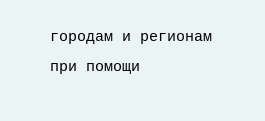городам и регионам при помощи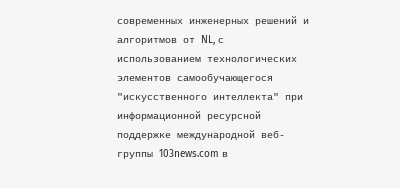современных инженерных решений и алгоритмов от NL, с использованием технологических элементов самообучающегося "искусственного интеллекта" при информационной ресурсной поддержке международной веб-группы 103news.com в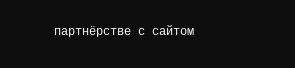партнёрстве с сайтом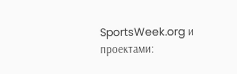SportsWeek.org и проектами: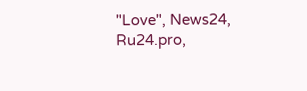"Love", News24, Ru24.pro,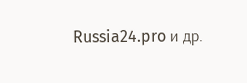Russia24.pro и др.